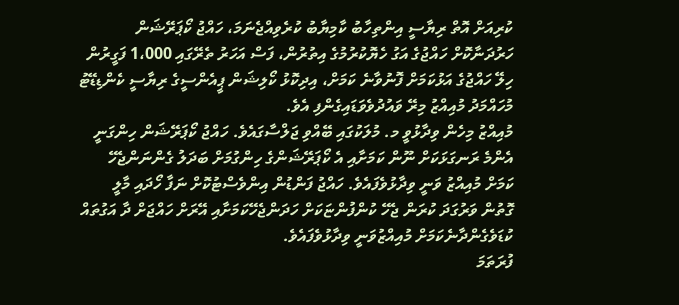ކުރިއަށް އޮތް ރިޔާސީ އިންތިހާބު ކާމިޔާބު ކުރެވިއްޖެނަމަ، ހައްޖު ކޯޕަރޭޝަން ހަރުދަނާކޮށް ހައްޖުގެ އަގު ހެޔޮކުރުމުގެ އިތުރުން، ފަސް އަހަރު ތެރޭގައި 1،000 ފަގީރުން ހިލޭ ހައްޖުގެ އަޅުކަމަށް ފޮނުވާނެ ކަމަށް، އިދިކޮޅު ކޯލިޝަން ޕީއެންސީގެ ރިޔާސީ ކެންޑިޑޭޓު މުހައްމަދު މުއިއްޒު މިރޭ ވައުދުވެވަޑައިގެންފި އެވެ.
މުއިއްޒު މިހެން ވިދާޅުވީ މ. މުލަކުގައި ބޭއްވި ޖަލްސާގައެވެ. ހައްޖު ކޯޕަރޭޝަން ހިންގަނީ އެންމެ ރަނގަޅަކަށް ނޫން ކަމަށާއި އެ ކޯޕަރޭޝަންގެ ހިންގުމަށް ބަދަލު ގެންނަންޖެހޭ ކަމަށް މުއިއްޒު ވަނީ ވިދާޅުވެފައެވެ. ހައްޖު ފަންޑުން އިންވެސްޓުކޮށް ނަފާ ހޯދައި މާލީ ގޮތުން ވަރުގަދަ ކުރަން ޖެހޭ ކުންފުންޏަކަށް ހަދަންޖެހޭކަމަށާއި އޭރަށް ހައްޖަށް ދާ އަގުތައް ކުޑަވެގެންދާނެކަމަށް މުއިއްޒުވަނީ ވިދާޅުވެފައެވެ.
ފުރަތަމަ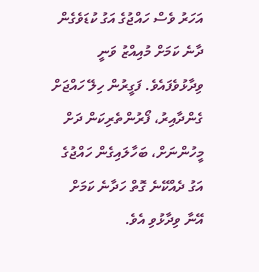އަހަރު ވެސް ހައްޖުގެ އަގު ކުޑަވެގެން ދާނެ ކަމަށް މުއިއްޒު ވަނީ ވިދާޅުވެފައެވެ. ފަގީރުން ހިލޭ ހައްޖަށް ގެންދާއިރު، ފޯރުންތެރިކަން ދަށް މީހުންނަށް، ބަހާލައިގެން ހައްޖުގެ އަގު ދެއްކޭނެ ގޮތް ހަދާނެ ކަމަށް އޭނާ ވިދާޅުވި އެވެ.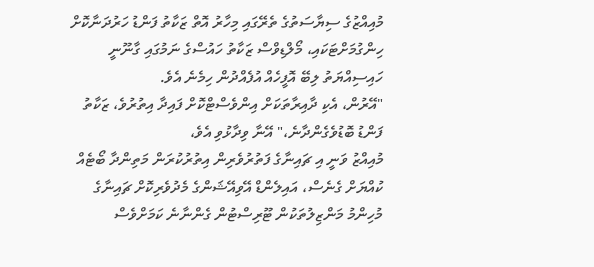މުއިއްޒުގެ ސިޔާސަތުގެ ތެރޭގައި މިހާރު އޮތް ޒަކާތު ފަންޑު ހަރުދަނާކޮށް ހިންގުމަށްޓަކައި، މޯލްޑިވްސް ޒަކާތު ހައުސްގެ ނަމުގައި ގާނޫނީ ހައިސިއްޔަތު ލިބޭ އޮފީހެއް އުފެއްދުން ހިމެނެ އެވެ.
"އޭރުން، އެކި ދާއިރާތަކަށް އިންވެސްޓްކޮށް ފައިދާ އިތުރުވެ، ޒަކާތު ފަންޑު ބޮޑުވެގެންދާނެ،" އޭނާ ވިދާޅުވި އެވެ،
މުއިއްޒު ވަނީ އި ޗައިނާގެ ފަތުރުވެރިން އިތުރުކުރަން މަތިންދާ ބޯޓެއް ކުއްޔަށް ގެނެސް، އައިލެންޑް އޭވިއޭޝަންގެ މެދުވެރިކޮށް ޗައިނާގެ މުހިންމު މަންޒިލުތަކުން ޓޫރިސްޓުން ގެންނާނެ ކަމަށްވެސް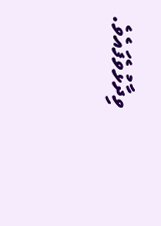ވިދާޅުވެފައެވެ.